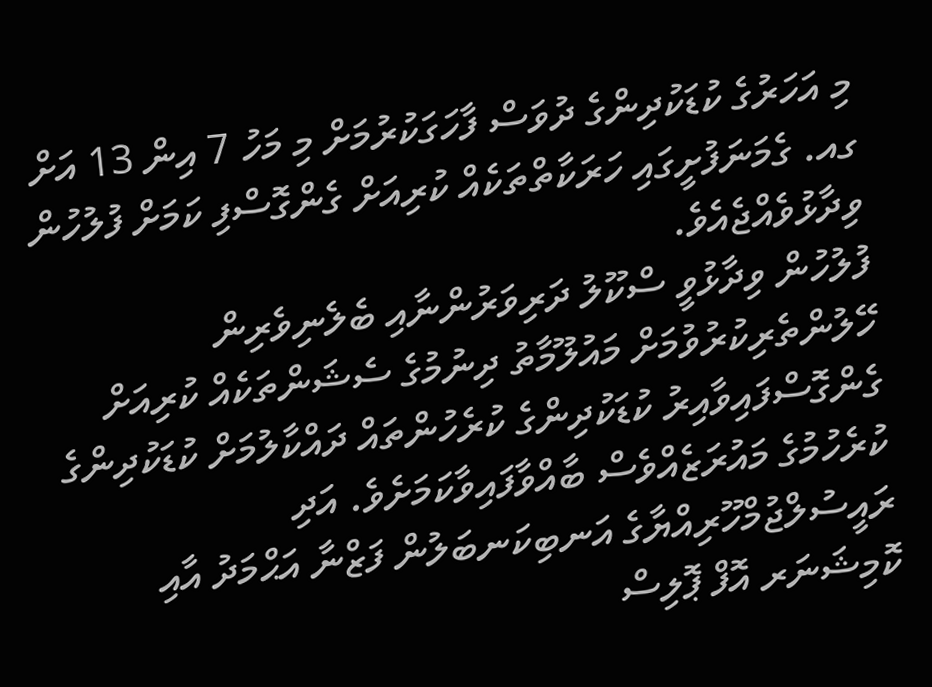މި އަހަރުގެ ކުޑަކުދިންގެ ދުވަސް ފާހަގަކުރުމަށް މި މަހު 7 އިން 13 އަށް ގއ. ގެމަނަފުށީގައި ހަރަކާތްތަކެއް ކުރިއަށް ގެންގޮސްފި ކަމަށް ފުލުހުން ވިދާޅުވެއްޖެއެވެ.
ފުލުހުން ވިދާޅުވީ ސްކޫލު ދަރިވަރުންނާއި ބެލެނިވެރިން ހޭލުންތެރިކުރުވުމަށް މައުލޫމާތު ދިނުމުގެ ސެޝަންތަކެއް ކުރިއަށް ގެންގޮސްފައިވާއިރު ކުޑަކުދިންގެ ކުރެހުންތައް ދައްކާލުމަށް ކުޑަކުދިންގެ ކުރެހުމުގެ މައުރަޒެއްވެސް ބާއްވާފައިވާކަމަށެވެ. އަދި ރައީސުލްޖުމްހޫރިއްޔާގެ އަނބިކަނބަލުން ފަޒްނާ އަޙްމަދު އާއި ކޮމިޝަނަރ އޮފް ޕޮލިސް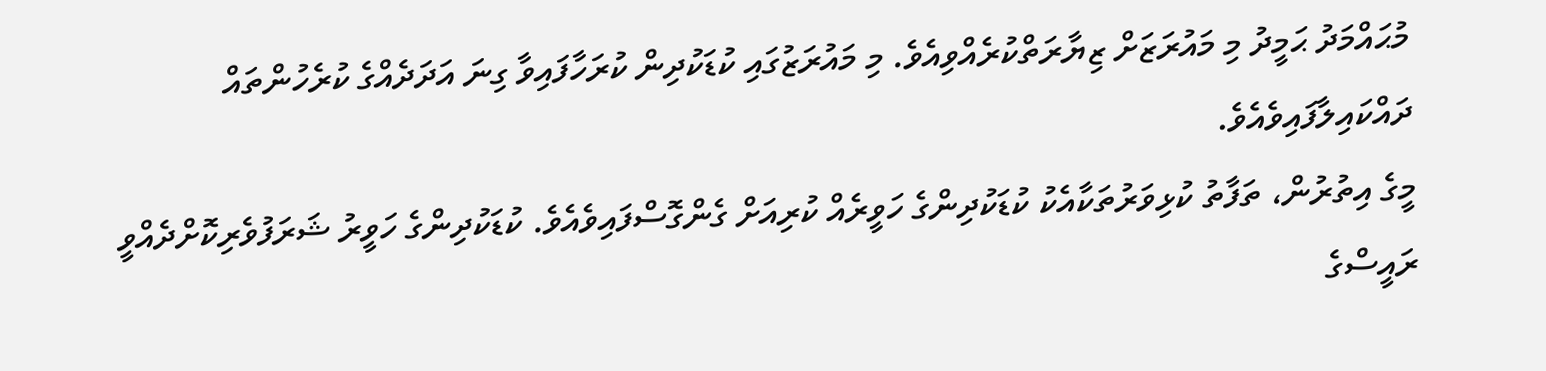މުޙައްމަދު ޙަމީދު މި މައުރަޒަށް ޒިޔާރަތްކުރެއްވިއެވެ. މި މައުރަޒުގައި ކުޑަކުދިން ކުރަހާފައިވާ ގިނަ އަދަދެއްގެ ކުރެހުންތައް ދައްކައިލާފައިވެއެވެ.
މީގެ އިތުރުން، ތަފާތު ކުޅިވަރުތަކާއެކު ކުޑަކުދިންގެ ހަވީރެއް ކުރިއަށް ގެންގޮސްފައިވެއެވެ. ކުޑަކުދިންގެ ހަވީރު ޝަރަފުވެރިކޮށްދެއްވީ ރައީސްގެ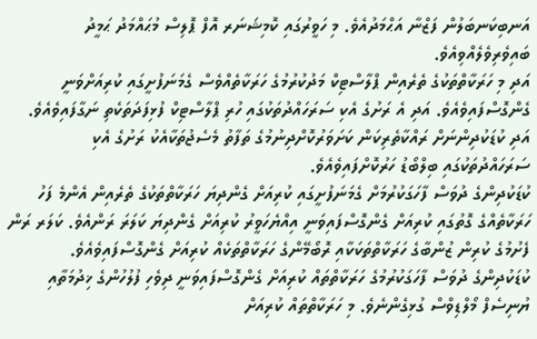އަނބިކަނބަލުން ފަޒްނާ އަޙްމަދުއެވެ. މި ހަވީރުގައި ކޮމިޝަނަރ އޮފް ޕޮލިސް މުޙައްމަދު ޙަމީދު ބައިވެރިވެލެއްވިއެވެ.
އަދި މި ހަރަކާތްތަކުގެ ތެރެއިން ޕްލާސްޓިކް މަދުކުރުމުގެ ހަރަކާތެއްވެސް ގެމަނަފުށީގައި ކުރިއަށްވަނީ ގެންގޮސްފައިވެއެވެ. އަދި އެ ރަށުގެ އެކި ސަރަހައްދުތަކުގައި ހުރި ޕްލާސްޓިކް ފުޅިފަދަތަކެތި ނަގާފައިވެއެވެ. އަދި ކުޑަކުދިންނަށް ރައްކާތެރިކަން ކަށަވަރުކޮށްދިނުމުގެ ތަފާތު މެސެޖުތަކާއެކު ރަށުގެ އެކި ސަރަހައްދުތަކުގައި ބިލްބޯޑު ހަރުކޮށްފައިވެއެވެ.
ކުޑަކުދިންގެ ދުވަސް ފާހަގަކުރުމަށް ގެމަނަފުށީގައި ކުރިއަށް ގެންދިޔަ ހަރަކާތްތަކުގެ ތެރެއިން އެންމެ ފަހު ހަރަކާތެއްގެ ގޮތުގައި ކުރިއަށް ގެންގޮސްފައިވަނީ އިއްޔެހަވީރު ކުރިއަށް ގެންދިޔަ ކަލަރަ ރަންއެވެ. ކަލަރ ރަން ފެށުމުގެ ކުރިން ޒުންބާގެ ހަރަކާތްތަކަކާއި ރޮބޯމޭންގެ ހަރަކާތްތަކެއް ކުރިއަށް ގެންގޮސްފައިވެއެވެ.
ކުޑަކުދިންގެ ދުވަސް ފާހަގަކުރުމުގެ ހަރަކާތްތައް ކުރިއަށް ގެންގޮސްފައިވަނީ ދިވެހި ފުލުހުންގެ ޚިދުމަތާއި ޔުނިސެފް މޯލްޑިވްސް ގުޅިގެންނެވެ. މި ހަރަކާތްތައް ކުރިއަށް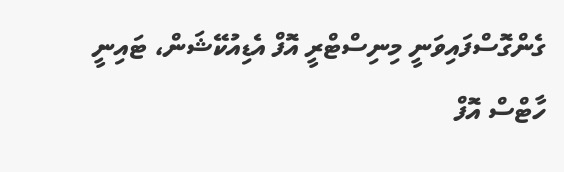ގެންގޮސްފައިވަނީ މިނިސްޓްރީ އޮފް އެޑިއުކޭޝަން، ޓައިނީ ހާޓްސް އޮފް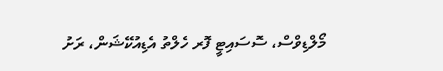މޯލްޑިވްސް، ސޮސައިޓީ ފޮރ ހެލްތު އެޑިއުކޭޝަން، ރަށު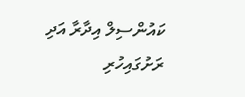ކައުންސިލް އިދާރާ އަދި ރަށުގައިހުރި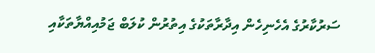ސަރުކާރުގެ އެހެނިހެން އިދާރާތަކުގެ އިތުރުން ކުލަބް ޖަމުއިއްޔާތަކާއި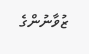ޒުވާނުންގެ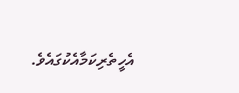އެހީތެރިކަމާއެކުގައެވެ.